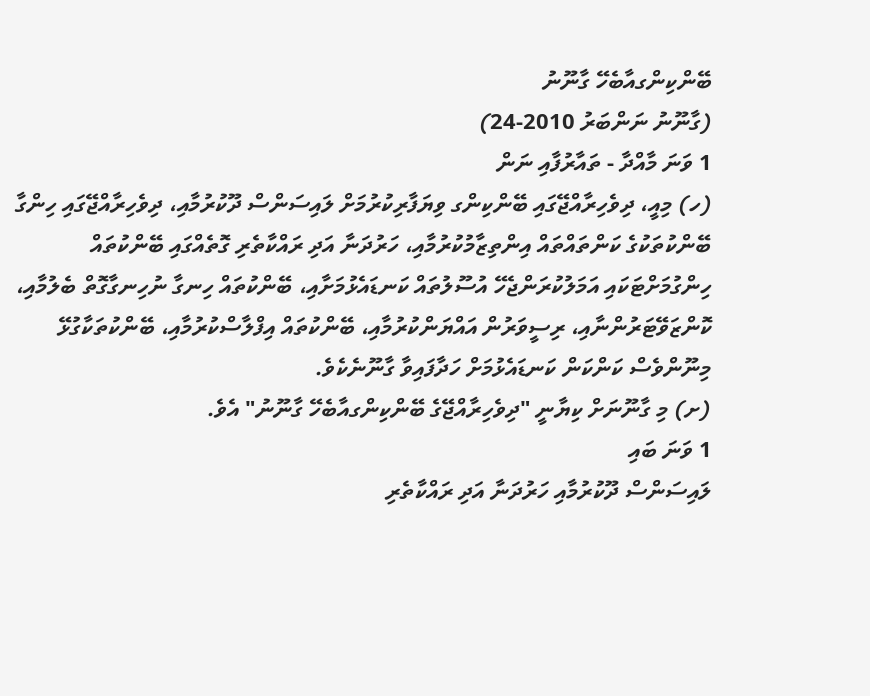ބޭންކިންގއާބެހޭ ގާނޫނު
(ގާނޫނު ނަންބަރު 2010-24)
1 ވަނަ މާއްދާ - ތައާރުފާއި ނަން
(ހ) މިއީ، ދިވެހިރާއްޖޭގައި ބޭންކިންގ ވިޔަފާރިކުރުމަށް ލައިސަންސް ދޫކުރުމާއި، ދިވެހިރާއްޖޭގައި ހިންގާ ބޭންކުތަކުގެ ކަންތައްތައް އިންތިޒާމުކުރުމާއި، ހަރުދަނާ އަދި ރައްކާތެރި ގޮތެއްގައި ބޭންކުތައް ހިންގުމަށްޓަކައި އަމަލުކުރަންޖެހޭ އުސޫލުތައް ކަނޑައެޅުމަށާއި، ބޭންކުތައް ހިނގާ ނުހިނގާގޮތް ބެލުމާއި، ކޮންޒަވޭޓަރުންނާއި، ރިސީވަރުން އައްޔަންކުރުމާއި، ބޭންކުތައް އިފްލާސްކުރުމާއި، ބޭންކުތަކާގުޅޭ މިނޫންވެސް ކަންކަން ކަނޑައެޅުމަށް ހަދާފައިވާ ގާނޫނެކެވެ.
(ށ) މި ގާނޫނަށް ކިޔާނީ "ދިވެހިރާއްޖޭގެ ބޭންކިންގއާބެހޭ ގާނޫނު" އެވެ.
1 ވަނަ ބައި
ލައިސަންސް ދޫކުރުމާއި ހަރުދަނާ އަދި ރައްކާތެރި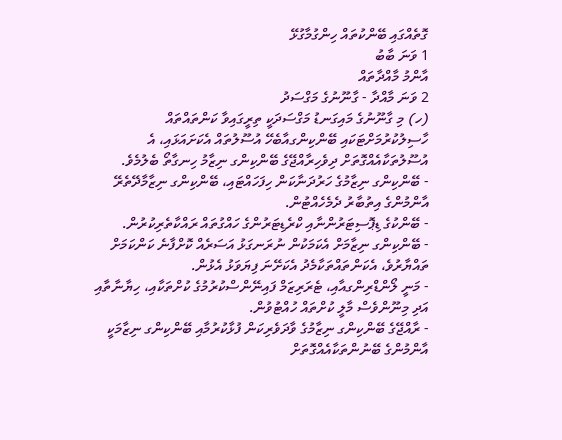ގޮތެއްގައި ބޭންކުތައް ހިންގުމާގުޅޭ
1 ވަނަ ބާބު
އާންމު މާއްދާތައް
2 ވަނަ މާއްދާ - ގާނޫނުގެ މަގްސަދު
(ހ) މި ގާނޫނުގެ މައިގަނޑު މަގްސަދަކީ ތިރީގައިވާ ކަންތައްތައް ހާސިލުކުރުމަށްޓަކައި ބޭންކިންގއާބެހޭ އުސޫލުތައް އެކަށައަޅައި، އެ އުސޫލުތަކާއެއްގޮތަށް ދިވެހިރާއްޖޭގެ ބޭންކިންގ ނިޒާމު ހިނގާތޯ ބެލުމެވެ.
- ބޭންކިންގ ނިޒާމުގެ ހަރުދަނާކަން ހިފަހައްޓައި، ބޭންކިންގ ނިޒާމާދޭތެރޭ އާންމުންގެ އިތުބާރު ދެމެހެއްޓުން.
- ބޭންކުގެ ޑިޕޮސިޓަރުންނާއި ކްރެޑިޓަރުންގެ ހައްގުތައް ރައްކާތެރިކުރުން.
- ބޭންކިންގ ނިޒާމަށް އެކަމަކުން ނުރަނގަޅު އަސަރެއް ކޮށްފާނެ ކަންކަމަށް ތައްޔާރުވެ، އެކަންތައްތަކާމެދު އެކަށޭނަ ފިޔަވަޅު އެޅުން.
- މަނީ ލޯންޑްރިންގއާއި، ޓެރަރިޒަމް ފައިނޭންސްކުރުމުގެ ކުށްތަކާއި، ހިޔާނާތާއި އަދި މިނޫންވެސް މާލީ ކުށްތައް ހުއްޓުވުން.
- ރާއްޖޭގެ ބޭންކިންގ ނިޒާމުގެ ވާދަވެރިކަން ފުޅާކުރުމާއި ބޭންކިންގ ނިޒާމަކީ އާންމުންގެ ބޭނުންތަކާއެއްގޮތަށް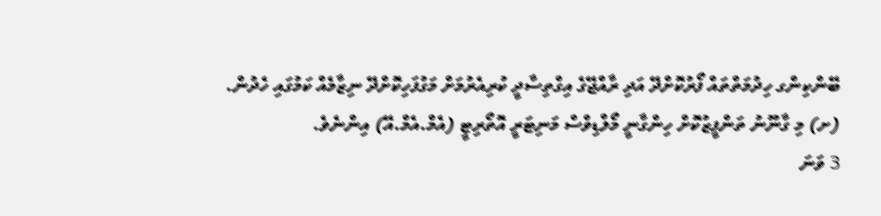ބޭންކިންގ ހިދުމަތްތައް ފޯރުކޮށްދޭ އަދި ރާއްޖޭގެ އިގްތިސާދީ ކުރިއެރުމަށް މަގުފަހިކޮށްދޭ ނިޒާމެއް ކަމުގައި ހެދުން.
(ށ) މި ގާނޫނު ތަންފީޒުކޮށް ހިންގާނީ މޯލްޑިވްސް މަނިޓަރީ އޮތޯރިޓީ (އެމް.އެމް.އޭ) އިންނެވެ.
3 ވަނަ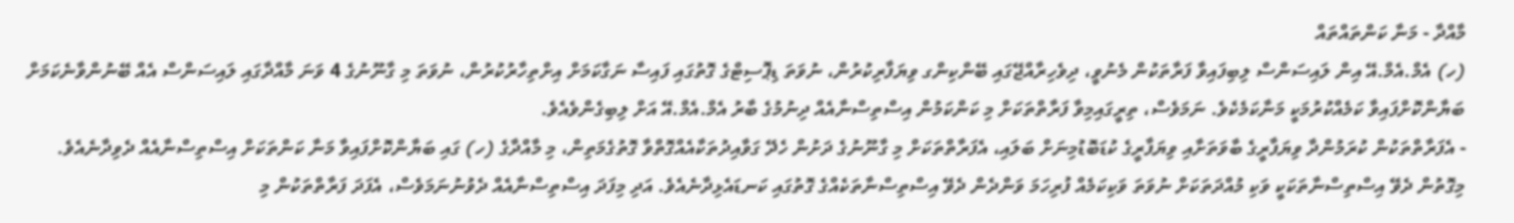މާއްދާ - މަނާ ކަންތައްތައް
(ހ) އެމް.އެމް.އޭ އިން ލައިސަންސް ލިބިފައިވާ ފަރާތަކުން މެނުވީ، ދިވެހިރާއްޖޭގައި ބޭންކިންގ ވިޔަފާރިކުރުން، ނުވަތަ ޑިޕޮސިޓްގެ ގޮތުގައި ފައިސާ ނަގާކަމަށް އިށްތިހާރުކުރުން، ނުވަތަ މި ގާނޫނުގެ 4 ވަނަ މާއްދާގައި ލައިސަންސް އެއް ބޭނުންވާނެކަމަށް ބަޔާންކޮށްފައިވާ ކަމެއްކުރުމަކީ މަނާކަމެކެވެ. ނަމަވެސް، ތިރީގައިމިވާ ފަރާތްތަކަށް މި ކަންކަމުން އިސްތިސްނާއެއް ދިނުމުގެ ބާރު އެމް.އެމް.އޭ އަށް ލިބިގެންވެއެވެ.
- އެފަރާތްތަކުން ކުރަމުންދާ ވިޔަފާރީގެ ބާވަތަށާއި ވިޔަފާރީގެ ކުޑަބޮޑުމިނަށް ބަލައި، އެފަރާތްތަކަށް މި ގާނޫނުގެ ދަށުން ހެދޭ ގަވާއިދުތަކާއެއްގޮތްވާ ގޮތުގެމަތިން، މި މާއްދާގެ (ހ) ގައި ބަޔާންކޮށްފައިވާ މަނާ ކަންތަކަށް އިސްތިސްނާއެއް ދެވިދާނެއެވެ. މިގޮތުން ދެވޭ އިސްތިސްނާތަކަކީ ވަކި މުއްދަތަކަށް ނުވަތަ ވަކިކަމެއް ފުރިހަމަ ވަންދެން ދެވޭ އިސްތިސްނާތަކެއްގެ ގޮތުގައި ކަނޑައެޅިދާނެއެވެ. އަދި މިފަދަ އިސްތިސްނާއެއް ދެވުނުނަމަވެސް، އެފަދަ ފަރާތްތަކުން މި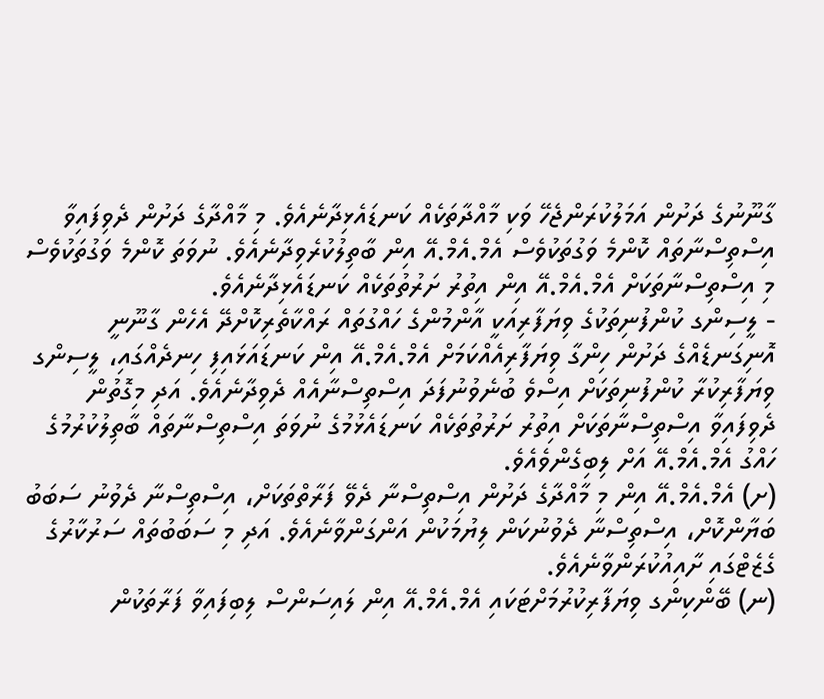ގާނޫނުގެ ދަށުން އަމަލުކުރަންޖެހޭ ވަކި މާއްދާތަކެއް ކަނޑައެޅިދާނެއެވެ. މި މާއްދާގެ ދަށުން ދެވިފައިވާ އިސްތިސްނާތައް ކޮންމެ ވަގުތަކުވެސް އެމް.އެމް.އޭ އިން ބާތިލުކުރެވިދާނެއެވެ. ނުވަތަ ކޮންމެ ވަގުތަކުވެސް މި އިސްތިސްނާތަކަށް އެމް.އެމް.އޭ އިން އިތުރު ށަރުތުތަކެއް ކަނޑައެޅިދާނެއެވެ.
- ލީސިންގ ކުންފުނިތަކުގެ ވިޔަފާރިއަކީ އާންމުންގެ ހައްގުތައް ރައްކާތެރިކޮށްދޭ އެހެން ގާނޫނީ އޮނިގަނޑެއްގެ ދަށުން ހިންގާ ވިޔަފާރިއެއްކަމަށް އެމް.އެމް.އޭ އިން ކަނޑައަޅައިފި ހިނދެއްގައި، ލީސިންގ ވިޔަފާރިކުރާ ކުންފުނިތަކަށް އިސްވެ ބުނެވުނުފަދަ އިސްތިސްނާއެއް ދެވިދާނެއެވެ. އަދި މިގޮތުން ދެވިފައިވާ އިސްތިސްނާތަކަށް އިތުރު ށަރުތުތަކެއް ކަނޑައެޅުމުގެ ނުވަތަ އިސްތިސްނާތައް ބާތިލުކުރުމުގެ ހައްގު އެމް.އެމް.އޭ އަށް ލިބިގެންވެއެވެ.
(ށ) އެމް.އެމް.އޭ އިން މި މާއްދާގެ ދަށުން އިސްތިސްނާ ދެވޭ ފަރާތްތަކަށް، އިސްތިސްނާ ދެވުނު ސަބަބު ބަޔާންކޮށް، އިސްތިސްނާ ދެވުނުކަން ލިޔުމަކުން އަންގަންވާނެއެވެ. އަދި މި ސަބަބުތައް ސަރުކާރުގެ ގެޒެޓްގައި ށާއިއުކުރަންވާނެއެވެ.
(ނ) ބޭންކިންގ ވިޔަފާރިކުރުމަށްޓަކައި އެމް.އެމް.އޭ އިން ލައިސަންސް ލިބިފައިވާ ފަރާތަކުން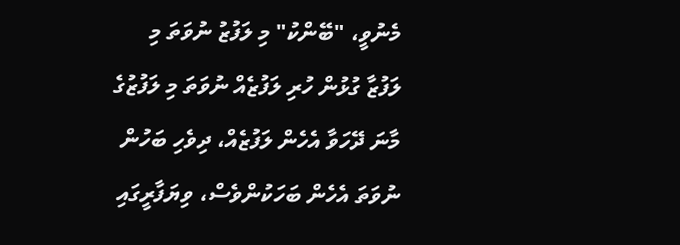މެނުވީ، "ބޭންކު" މި ލަފުޒު ނުވަތަ މި ލަފުޒާ ގުޅުން ހުރި ލަފުޒެއް ނުވަތަ މި ލަފުޒުގެ މާނަ ދޭހަވާ އެހެން ލަފުޒެއް، ދިވެހި ބަހުން ނުވަތަ އެހެން ބަހަކުންވެސް، ވިޔަފާރީގައި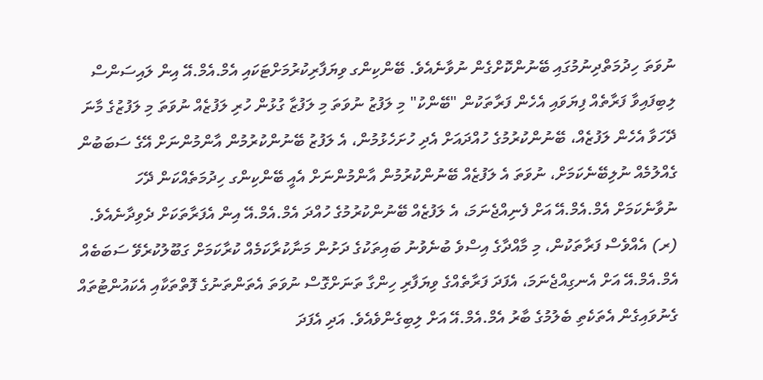ނުވަތަ ހިދުމަތްދިނުމުގައި ބޭނުންކޮށްގެން ނުވާނެއެވެ. ބޭންކިންގ ވިޔަފާރިކުރުމަށްޓަކައި އެމް.އެމް.އޭ އިން ލައިސަންސް ލިބިފައިވާ ފަރާތެއް ފިޔަވައި އެހެން ފަރާތަކުން "ބޭންކު" މި ލަފުޒު ނުވަތަ މި ލަފުޒާ ގުޅުން ހުރި ލަފުޒެއް ނުވަތަ މި ލަފުޒުގެ މާނަ ދޭހަވާ އެހެން ލަފުޒެއް، ބޭނުންކުރުމުގެ ހުއްދައަށް އެދި ހުށަހެޅުމުން، އެ ލަފުޒު ބޭނުންކުރުމުން އާންމުންނަށް އޭގެ ސަބަބުން ގެއްލުމެއް ނުލިބޭނެކަމަށް، ނުވަތަ އެ ލަފުޒެއް ބޭނުންކުރުމުން އާންމުންނަށް އެއީ ބޭންކިންގ ހިދުމަތެއްކަން ދޭހަ ނުވާނެކަމަށް އެމް.އެމް.އޭ އަށް ފެނިއްޖެނަމަ، އެ ލަފުޒެއް ބޭނުންކުރުމުގެ ހުއްދަ އެމް.އެމް.އޭ އިން އެފަރާތަކަށް ދެވިދާނެއެވެ.
(ރ) އެއްވެސް ފަރާތަކުން، މި މާއްދާގެ އިސްވެ ބުނެވުނު ބައިތަކުގެ ދަށުން މަނާކުރާކަމެއް ކުރާކަމަށް ގަބޫލުކުރެވޭ ސަބަބެއް އެމް.އެމް.އޭ އަށް އެނގިއްޖެނަމަ، އެފަދަ ފަރާތެއްގެ ވިޔަފާރި ހިންގާ ތަނަށްގޮސް ނުވަތަ އެތަންތަނުގެ ފޮތްތަކާއި އެކައުންޓުތައް ގެނުވައިގެން އެތަކެތި ބެލުމުގެ ބާރު އެމް.އެމް.އޭ އަށް ލިބިގެންވެއެވެ. އަދި އެފަދަ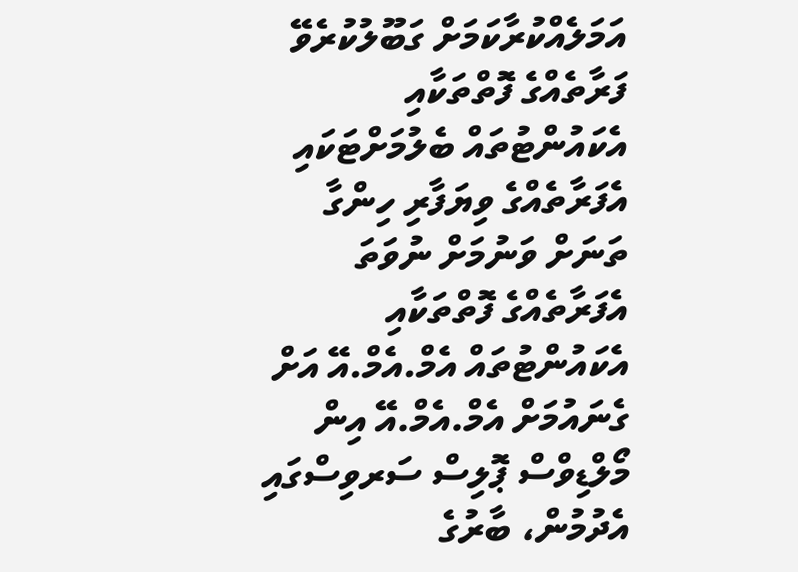އަމަލެއްކުރާކަމަށް ގަބޫލުކުރެވޭ ފަރާތެއްގެ ފޮތްތަކާއި އެކައުންޓުތައް ބެލުމަށްޓަކައި އެފަރާތެއްގެ ވިޔަފާރި ހިންގާ ތަނަށް ވަނުމަށް ނުވަތަ އެފަރާތެއްގެ ފޮތްތަކާއި އެކައުންޓުތައް އެމް.އެމް.އޭ އަށް ގެނައުމަށް އެމް.އެމް.އޭ އިން މޯލްޑިވްސް ޕޮލިސް ސަރވިސްގައި އެދުމުން، ބާރުގެ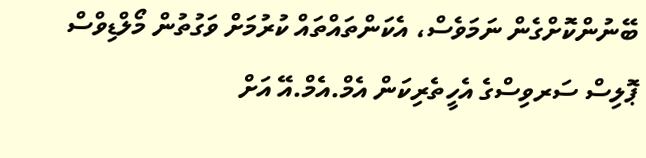ބޭނުންކޮށްގެން ނަމަވެސް، އެކަންތައްތައް ކުރުމަށް ވަގުތުން މޯލްޑިވްސް ޕޮލިސް ސަރވިސްގެ އެހީތެރިކަން އެމް.އެމް.އޭ އަށް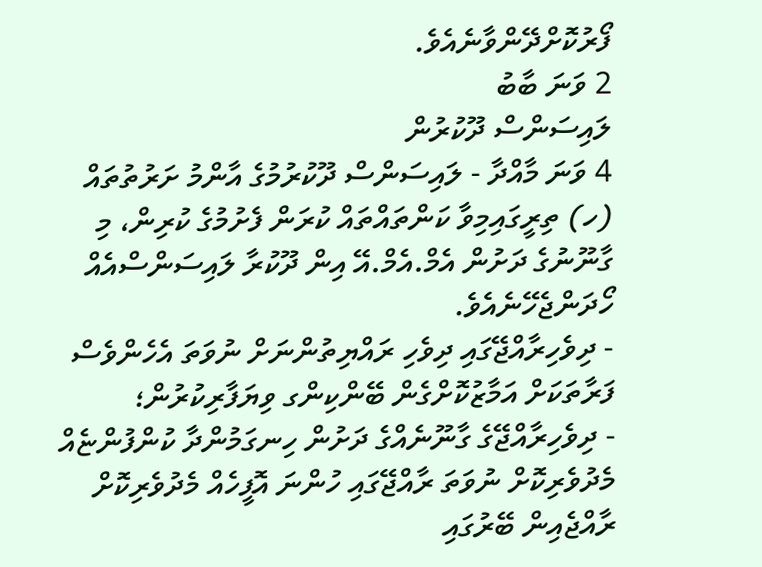ފޯރުކޮށްދޭންވާނެއެވެ.
2 ވަނަ ބާބު
ލައިސަންސް ދޫކުރުން
4 ވަނަ މާއްދާ - ލައިސަންސް ދޫކުރުމުގެ އާންމު ށަރުތުތައް
(ހ) ތިރީގައިމިވާ ކަންތައްތައް ކުރަން ފެށުމުގެ ކުރިން، މި ގާނޫނުގެ ދަށުން އެމް.އެމް.އޭ އިން ދޫކުރާ ލައިސަންސްއެއް ހޯދަންޖެހޭނެއެވެ.
- ދިވެހިރާއްޖޭގައި ދިވެހި ރައްޔިތުންނަށް ނުވަތަ އެހެންވެސް ފަރާތަކަށް އަމާޒުކޮށްގެން ބޭންކިންގ ވިޔަފާރިކުރުން؛
- ދިވެހިރާއްޖޭގެ ގާނޫނެއްގެ ދަށުން ހިނގަމުންދާ ކުންފުންޏެއް މެދުވެރިކޮށް ނުވަތަ ރާއްޖޭގައި ހުންނަ އޮފީހެއް މެދުވެރިކޮށް ރާއްޖެއިން ބޭރުގައި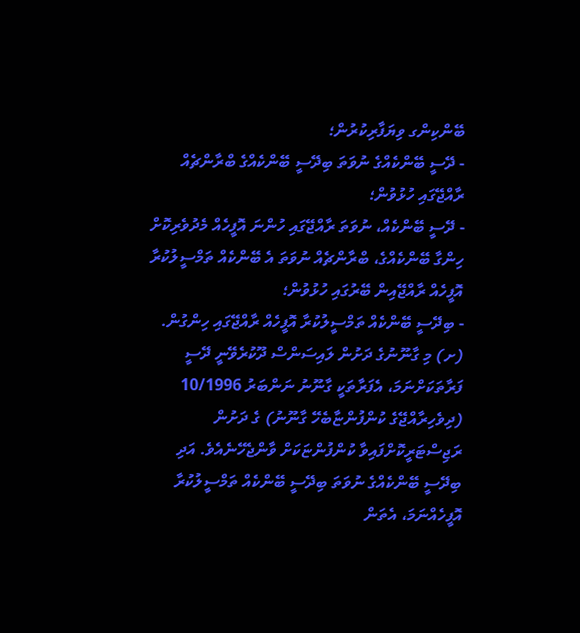ބޭންކިންގ ވިޔަފާރިކުރުން؛
- ދޭސީ ބޭންކެއްގެ ނުވަތަ ބިދޭސީ ބޭންކެއްގެ ބްރާންޗެއް ރާއްޖޭގައި ހުޅުވުން؛
- ދޭސީ ބޭންކެއް، ނުވަތަ ރާއްޖޭގައި ހުންނަ އޮފީހެއް މެދުވެރިކޮށް ހިންގާ ބޭންކެއްގެ، ބްރާންޗެއް ނުވަތަ އެ ބޭންކެއް ތަމްސީލުކުރާ އޮފީހެއް ރާއްޖޭއިން ބޭރުގައި ހުޅުވުން؛
- ބިދޭސީ ބޭންކެއް ތަމްސީލުކުރާ އޮފީހެއް ރާއްޖޭގައި ހިންގުން.
(ށ) މި ގާނޫނުގެ ދަށުން ލައިސަންސް ދޫކުރެވޭނީ ދޭސީ ފަރާތަކަށްނަމަ، އެފަރާތަކީ ގާނޫނު ނަންބަރު 10/1996 (ދިވެހިރާއްޖޭގެ ކުންފުންޏާބެހޭ ގާނޫނު) ގެ ދަށުން ރަޖިސްޓަރީކޮށްފައިވާ ކުންފުންޏަކަށް ވާންޖެހޭނެއެވެ. އަދި ބިދޭސީ ބޭންކެއްގެ ނުވަތަ ބިދޭސީ ބޭންކެއް ތަމްސީލުކުރާ އޮފީހެއްނަމަ، އެތަން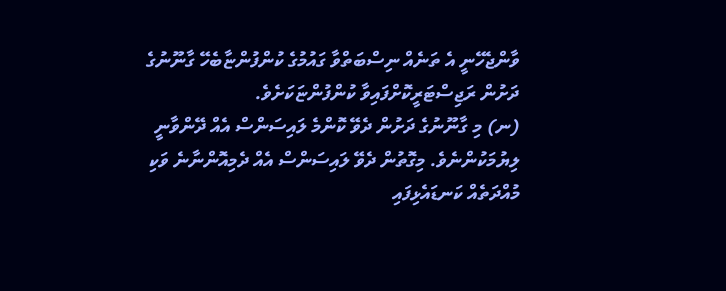ވާންޖެހޭނީ އެ ތަނެއް ނިސްބަތްވާ ގައުމުގެ ކުންފުންޏާބެހޭ ގާނޫނުގެ ދަށުން ރަޖިސްޓަރީކޮށްފައިވާ ކުންފުންޏަކަށެވެ.
(ނ) މި ގާނޫނުގެ ދަށުން ދެވޭ ކޮންމެ ލައިސަންސް އެއް ދޭންވާނީ ލިޔުމަކުންނެވެ. މިގޮތުން ދެވޭ ލައިސަންސް އެއް ދެމިއޮންނާނެ ވަކި މުއްދަތެއް ކަނޑައެޅިފައި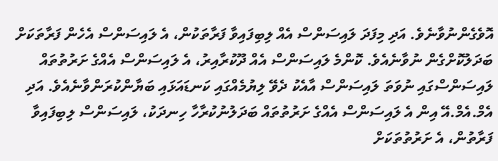އޮވެގެންނުވާނެވެ. އަދި މިފަދަ ލައިސަންސް އެއް ލިބިފައިވާ ފަރާތަކުން، އެ ލައިސަންސް އެހެން ފަރާތަކަށް ބަދަލުކޮށްގެން ނުވާނެއެވެ. ކޮންމެ ލައިސަންސް އެއް ދޫކުރާއިރު، އެ ލައިސަންސް އެއްގެ ށަރުތުތައް ލައިސަންސްގައި ނުވަތަ ލައިސަންސް އާއެކު ދެވޭ ލިޔުމެއްގައި ކަނޑައަޅައި ބަޔާންކުރަންވާނެއެވެ. އަދި އެމް.އެމް.އޭ އިން އެ ލައިސަންސް އެއްގެ ށަރުތުތައް ބަދަލުނުކުރާހާ ހިނދަކު، ލައިސަންސް ލިބިފައިވާ ފަރާތުން، އެ ށަރުތުތަކަށް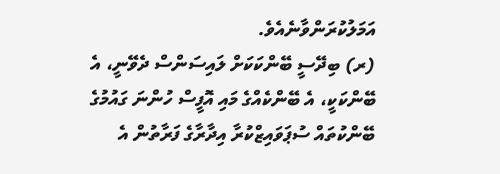އަމަލުކުރަންވާނެއެވެ.
(ރ) ބިދޭސީ ބޭންކަކަށް ލައިސަންސް ދެވޭނީ، އެ ބޭންކަކީ، އެ ބޭންކެއްގެ މައި އޮފީސް ހުންނަ ގައުމުގެ ބޭންކުތައް ސުޕަވައިޒްކުރާ އިދާރާގެ ފަރާތުން އެ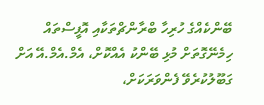ބޭންކެއްގެ ހުރިހާ ބްރާންޗްތަކާއި އޮފީސްތައް ހިމެނޭގޮތަށް މުޅި ބޭންކު އެއްކޮށް، އެމް.އެމް.އޭ އަށް ގަބޫލުކުރެވޭ ފެންވަރަކަށް،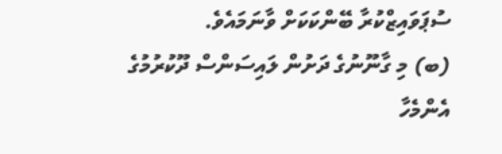ސުޕަވައިޒްކުރާ ބޭންކަކަށް ވާނަމައެވެ.
(ބ) މި ގާނޫނުގެ ދަށުން ލައިސަންސް ދޫކުރުމުގެ އެންމެހާ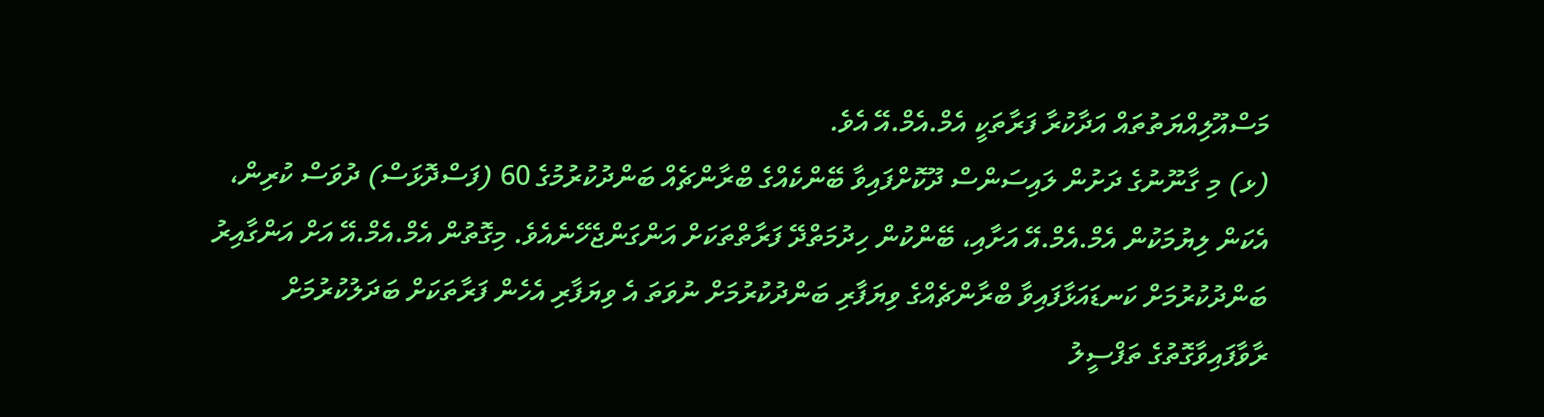މަސްއޫލިއްޔަތުތައް އަދާކުރާ ފަރާތަކީ އެމް.އެމް.އޭ އެވެ.
(ޅ) މި ގާނޫނުގެ ދަށުން ލައިސަންސް ދޫކޮށްފައިވާ ބޭންކެއްގެ ބްރާންޗެއް ބަންދުކުރުމުގެ 60 (ފަސްދޮޅަސް) ދުވަސް ކުރިން، އެކަން ލިޔުމަކުން އެމް.އެމް.އޭ އަށާއި، ބޭންކުން ހިދުމަތްދޭ ފަރާތްތަކަށް އަންގަންޖެހޭނެއެވެ. މިގޮތުން އެމް.އެމް.އޭ އަށް އަންގާއިރު ބަންދުކުރުމަށް ކަނޑައަޅާފައިވާ ބްރާންޗެއްގެ ވިޔަފާރި ބަންދުކުރުމަށް ނުވަތަ އެ ވިޔަފާރި އެހެން ފަރާތަކަށް ބަދަލުކުރުމަށް ރާވާފައިވާގޮތުގެ ތަފްސީލު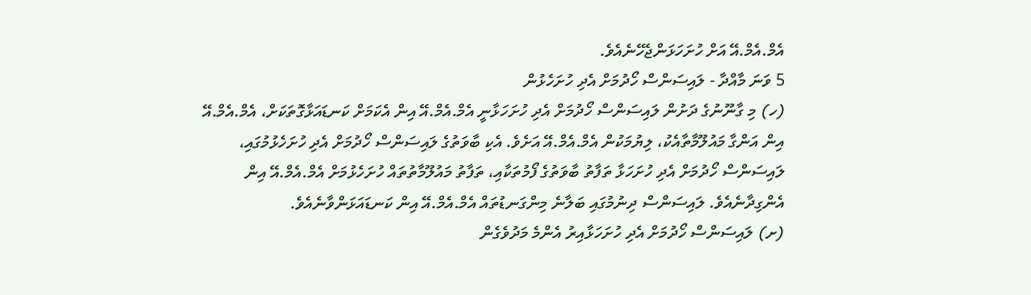އެމް.އެމް.އޭ އަށް ހުށަހަޅަންޖެހޭނެއެވެ.
5 ވަނަ މާއްދާ - ލައިސަންސް ހޯދުމަށް އެދި ހުށަހެޅުން
(ހ) މި ގާނޫނުގެ ދަށުން ލައިސަންސް ހޯދުމަށް އެދި ހުށަހަޅާނީ އެމް.އެމް.އޭ އިން އެކަމަށް ކަނޑައަޅާގޮތަކަށް، އެމް.އެމް.އޭ އިން އަންގާ މައުލޫމާތާއެކު، ލިޔުމަކުން އެމް.އެމް.އޭ އަށެވެ. އެކި ބާވަތުގެ ލައިސަންސް ހޯދުމަށް އެދި ހުށަހެޅުމުގައި، ލައިސަންސް ހޯދުމަށް އެދި ހުށަހަޅާ ތަފާތު ބާވަތުގެ ފޯމުތަކާއި، ތަފާތު މައުލޫމާތުތައް ހުށަހެޅުމަށް އެމް.އެމް.އޭ އިން އެންގިދާނެއެވެ. ލައިސަންސް ދިނުމުގައި ބަލާނެ މިންގަނޑުތައް އެމް.އެމް.އޭ އިން ކަނޑައަޅަންވާނެއެވެ.
(ށ) ލައިސަންސް ހޯދުމަށް އެދި ހުށަހަޅާއިރު އެންމެ މަދުވެގެން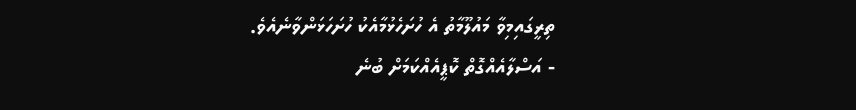ތިރީގައިމިވާ މައުލޫމާތު އެ ހުށަހެޅުމާއެކު ހުށަހަޅަންވާނެއެވެ.
- އަސްލާއެއްގޮތް ކޮޕީއެއްކަމަށް ބުނެ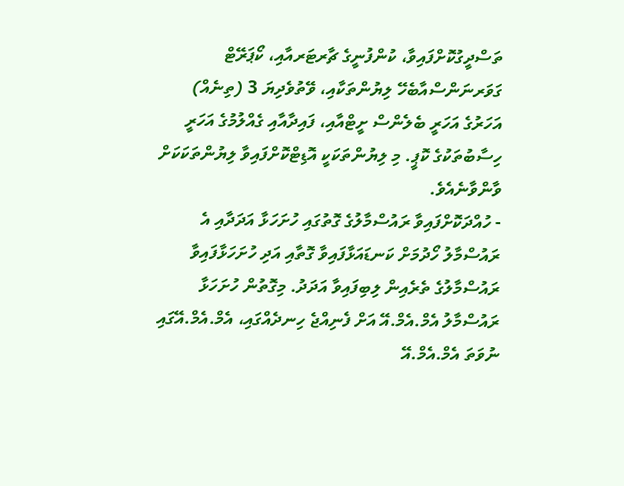ތަސްދީގުކޮށްފައިވާ، ކުންފުނީގެ ޗާރޓަރއާއި، ކޯޕަރޭޓް ގަވަރނަންސްއާބެހޭ ލިޔުންތަކާއި، ވޭތުވެދިޔަ 3 (ތިނެއް) އަހަރުގެ އަހަރީ ބެލެންސް ށީޓްއާއި، ފައިދާއާއި ގެއްލުމުގެ އަހަރީ ހިސާބުތަކުގެ ކޮޕީ. މި ލިޔުންތަކަކީ އޮޑިޓްކޮށްފައިވާ ލިޔުންތަކަކަށް ވާންވާނެއެވެ.
- ހުއްދަކޮށްފައިވާ ރައުސްމާލުގެ ގޮތުގައި ހުށަހަޅާ އަދަދާއި އެ ރައުސްމާލު ހޯދުމަށް ކަނޑައަޅާފައިވާ ގޮތާއި އަދި ހުށަހަޅާފައިވާ ރައުސްމާލުގެ ތެރެއިން ލިބިފައިވާ އަދަދު. މިގޮތުން ހުށަހަޅާ ރައުސްމާލު އެމް.އެމް.އޭ އަށް ފެނިއްޖެ ހިނދެއްގައި، އެމް.އެމް.އޭގައި ނުވަތަ އެމް.އެމް.އޭ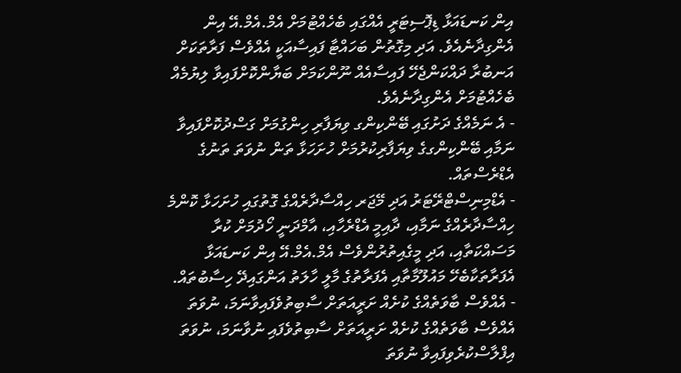އިން ކަނޑައަޅާ ޑިޕޮސިޓަރީ އެއްގައި ބެހެއްޓުމަށް އެމް.އެމް.އޭ އިން އެންގިދާނެއެވެ. އަދި މިގޮތުން ބަހައްޓާ ފައިސާއަކީ އެއްވެސް ފަރާތަކަށް އަނބުރާ ދައްކަންޖެހޭ ފައިސާއެއް ނޫންކަމަށް ބަޔާންކޮށްފައިވާ ލިޔުމެއް ބެހެއްޓުމަށް އެންގިދާނެއެވެ.
- އެ ނަމެއްގެ ދަށުގައި ބޭންކިންގ ވިޔަފާރި ހިންގުމަށް ގަސްދުކޮށްފައިވާ ނަމާއި ބޭންކިންގގެ ވިޔަފާރިކުރުމަށް ހުށަހަޅާ ތަން ނުވަތަ ތަނުގެ އެޑްރެސްތައް.
- އެޑްމިނިސްޓްރޭޓަރު އަދި މޭޖަރ ހިއްސާދާރެއްގެ ގޮތުގައި ހުށަހަޅާ ކޮންމެ ހިއްސާދާރެއްގެ ނަމާއި، ދާއިމީ އެޑްރެހާއި، އާމްދަނީ ހޯދުމަށް ކުރާ މަސައްކަތާއި، އަދި މީގެއިތުރުންވެސް އެމް.އެމް.އޭ އިން ކަނޑައަޅާ އެފަރާތަކާބެހޭ މައުލޫމާތާއި އެފަރާތުގެ މާލީ ހާލަތު އަންގައިދޭ ހިސާބުތައް.
- އެއްވެސް ބާވަތެއްގެ ކުށެއް ށަރީއަތަށް ސާބިތުވެފައިވާނަމަ، ނުވަތަ އެއްވެސް ބާވަތެއްގެ ކުށެއް ށަރީއަތަށް ސާބިތުވެފައި ނުވާނަމަ، ނުވަތަ އިފްލާސްކުރެވިފައިވާ ނުވަތަ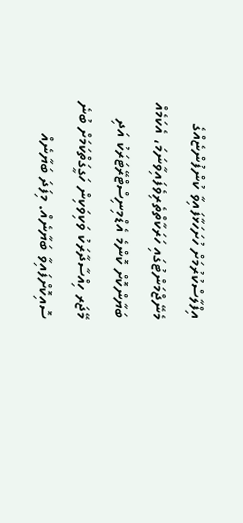އިފްލާސްކުރުމަށް ހުށަހަޅާފައިވާ ކުންފުންޏެއްގެ މެނޭޖްމަންޓުގައި ހަރަކާތްތެރިވެފައިވާނަމަ، އެކަމެއް ބަޔާންކޮށް ކޮންމެ އެޑްމިނިސްޓްރޭޓަރަކު އަދި މޭޖަރ ހިއްސާދާރަކު ވަކިވަކިން ހަގީގަތްކަމަށް ބުނެ ސޮއިކޮށްފައިވާ ބަޔާނެއް. މިފަދަ ބަޔާނެއް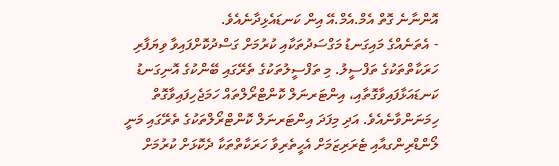އޮންނާނެ ގޮތް އެމް.އެމް.އޭ އިން ކަނޑައެޅިދާނެއެވެ.
- އެތަނެއްގެ މައިގަނޑު މަގްސަދުތަކާއި ކުރުމަށް ގަސްދުކޮށްފައިވާ ވިޔަފާރި ހަރަކާތްތަކުގެ ތަފްސީލު. މި ތަފްސީލުތަކުގެ ތެރޭގައި ބޭންކުގެ އޮނިގަނޑު ކަނޑައަޅާފައިވާގޮތާއި، އިންޓަރނަލް ކޮންޓްރޯލްތައް ހަމަޖެހިފައިވާގޮތް ހިމަނަންވާނެއެވެ. އަދި މިފަދަ އިންޓަރނަލް ކޮންޓްރޯލްތަކުގެ ތެރޭގައި މަނީ ލޯންޑްރިންގއާއި ޓެރަރިޒަމަށް އެހީތެރިވާ ހަރަކާތްތަކާ ދެކޮޅަށް ކުރުމަށް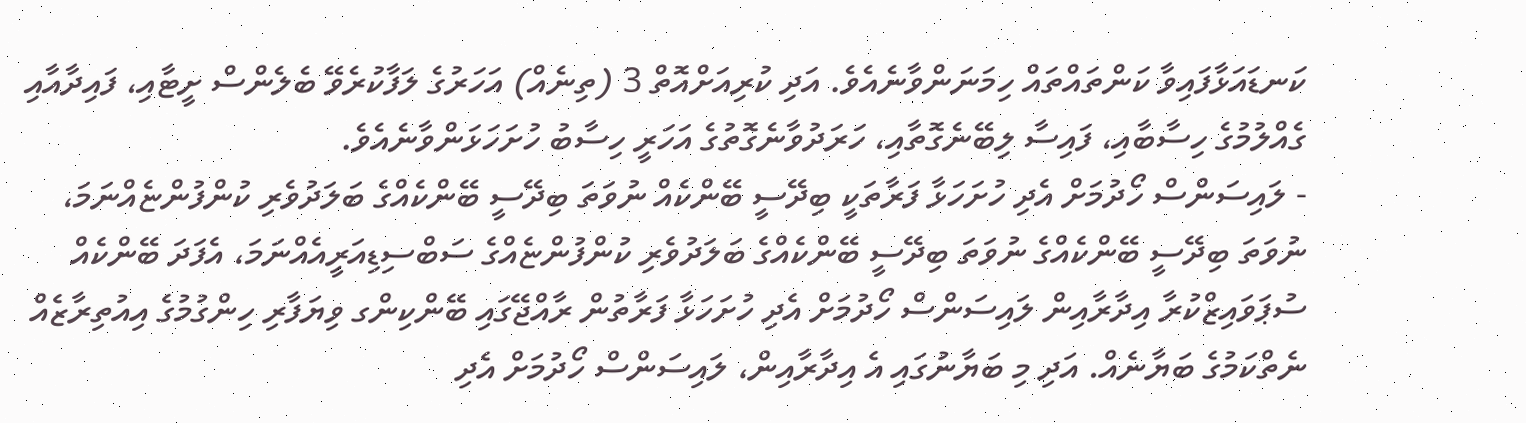ކަނޑައަޅާފައިވާ ކަންތައްތައް ހިމަނަންވާނެއެވެ. އަދި ކުރިއަށްއޮތް 3 (ތިނެއް) އަހަރުގެ ލަފާކުރެވޭ ބެލެންސް ށީޓާއި، ފައިދާއާއި ގެއްލުމުގެ ހިސާބާއި، ފައިސާ ލިބޭނެގޮތާއި، ހަރަދުވާނެގޮތުގެ އަހަރީ ހިސާބު ހުށަހަޅަންވާނެއެވެ.
- ލައިސަންސް ހޯދުމަށް އެދި ހުށަހަޅާ ފަރާތަކީ ބިދޭސީ ބޭންކެއް ނުވަތަ ބިދޭސީ ބޭންކެއްގެ ބަލަދުވެރި ކުންފުންޏެއްނަމަ، ނުވަތަ ބިދޭސީ ބޭންކެއްގެ ނުވަތަ ބިދޭސީ ބޭންކެއްގެ ބަލަދުވެރި ކުންފުންޏެއްގެ ސަބްސިޑިއަރީއެއްނަމަ، އެފަދަ ބޭންކެއް ސުޕަވައިޒްކުރާ އިދާރާއިން ލައިސަންސް ހޯދުމަށް އެދި ހުށަހަޅާ ފަރާތުން ރާއްޖޭގައި ބޭންކިންގ ވިޔަފާރި ހިންގުމުގެ އިއުތިރާޒެއް ނެތްކަމުގެ ބަޔާނެއް. އަދި މި ބަޔާނުގައި އެ އިދާރާއިން، ލައިސަންސް ހޯދުމަށް އެދި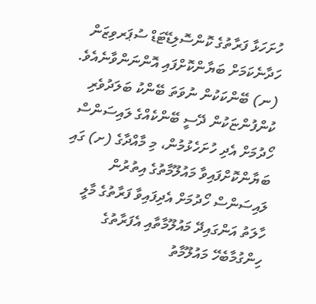ހުށަހަޅާ ފަރާތުގެ ކޮންސޮލިޑޭޓަޑް ސުޕަރވިޒަން ހަދާނެކަމަށް ބަޔާންކޮށްފައި އޮންނަންވާނެއެވެ.
(ނ) ބޭންކަކުން ނުވަތަ ބޭންކު ބަލަދުވެރި ކުންފުންޏަކުން ދޭސީ ބޭންކެއްގެ ލައިސަންސް ހޯދުމަށް އެދި ހުށަހެޅުމުން، މި މާއްދާގެ (ށ) ގައި ބަޔާންކޮށްފައިވާ މައުލޫމާތުގެ އިތުރުން ލައިސަންސް ހޯދުމަށް އެދިފައިވާ ފަރާތުގެ މާލީ ހާލަތު އަންގައިދޭ މައުލޫމާތާއި އެފަރާތުގެ ހިންގުމާބެހޭ މައުލޫމާތު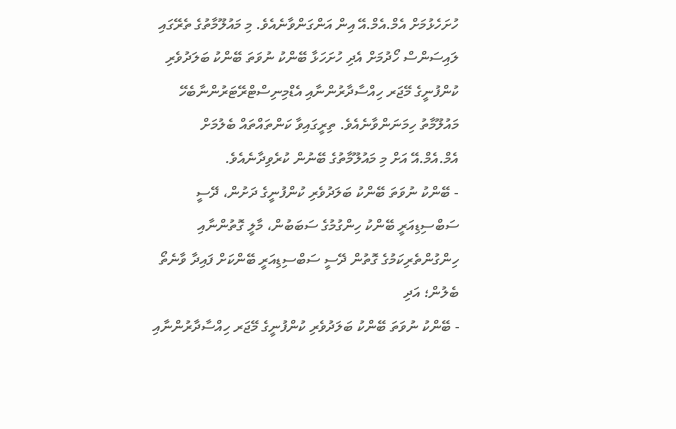ހުށަހެޅުމަށް އެމް.އެމް.އޭ އިން އަންގަންވާނެއެވެ. މި މައުލޫމާތުގެ ތެރޭގައި ލައިސަންސް ހޯދުމަށް އެދި ހުށަހަޅާ ބޭންކު ނުވަތަ ބޭންކު ބަލަދުވެރި ކުންފުނީގެ މޭޖަރ ހިއްސާދާރުންނާއި އެޑްމިނިސްޓްރޭޓަރުންނާބެހޭ މައުލޫމާތު ހިމަނަންވާނެއެވެ. ތިރީގައިވާ ކަންތައްތައް ބެލުމަށް އެމް.އެމް.އޭ އަށް މި މައުލޫމާތުގެ ބޭނުން ކުރެވިދާނެއެވެ.
- ބޭންކު ނުވަތަ ބޭންކު ބަލަދުވެރި ކުންފުނީގެ ދަށުން، ދޭސީ ސަބްސިޑިއަރީ ބޭންކު ހިންގުމުގެ ސަބަބުން، މާލީ ގޮތުންނާއި ހިންގުންތެރިކަމުގެ ގޮތުން ދޭސީ ސަބްސިޑިއަރީ ބޭންކަށް ފައިދާ ވާނެތޯ ބެލުން؛ އަދި
- ބޭންކު ނުވަތަ ބޭންކު ބަލަދުވެރި ކުންފުނީގެ މޭޖަރ ހިއްސާދާރުންނާއި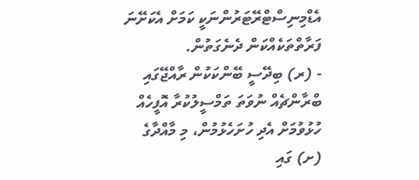އެޑްމިނިސްޓްރޭޓަރުންނަކީ ކަމަށް އެކަށޭނަ ފަރާތްތަކެއްކަން ދެނެގަތުން.
- (ރ) ބިދޭސީ ބޭންކަކުން ރާއްޖޭގައި ބްރާންޗެއް ނުވަތަ ތަމްސީލުކުރާ އޮފީހެއް ހުޅުވުމަށް އެދި ހުށަހެޅުމުން، މި މާއްދާގެ (ށ) ގައި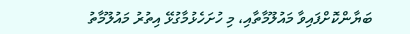ބަޔާންކޮށްފައިވާ މައުލޫމާތާއި، މި ހުށަހެޅުމާގުޅޭ އިތުރު މައުލޫމާތު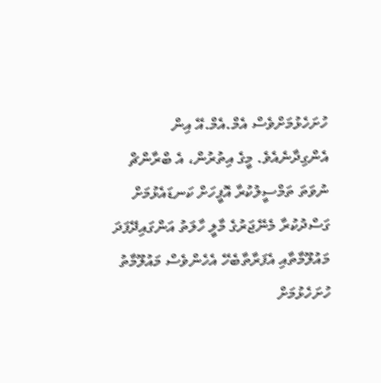ހުށަހެޅުމަށްވެސް އެމް.އެމް.އޭ އިން އެންގިދާނެއެވެ. މީގެ އިތުރުން، އެ ބްރާންޗް ނުވަތަ ތަމްސީލުކުރާ އޮފީހަށް ކަނޑައެޅުމަށް ގަސްދުކުރާ މެނޭޖަރުގެ މާލީ ހާލަތު އަންގައިދޭފަދަ މައުލޫމާތާއި އެފަރާތާބެހޭ އެހެންވެސް މައުލޫމާތު ހުށަހެޅުމަށް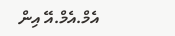އެމް.އެމް.އޭ އިން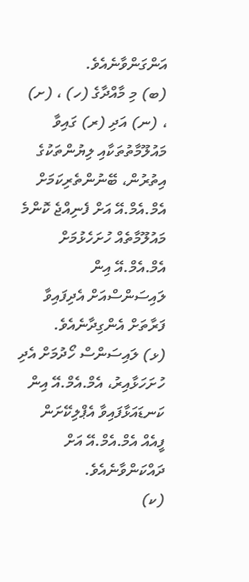އަންގަންވާނެއެވެ.
(ބ) މި މާއްދާގެ (ހ) ، (ށ) ، (ނ) އަދި (ރ) ގައިވާ މައުލޫމާތުތަކާއި ލިޔުންތަކުގެ އިތުރުން، ބޭނުންތެރިކަމަށް އެމް.އެމް.އޭ އަށް ފެނިއްޖެ ކޮންމެ މައުލޫމާތެއް ހުށަހެޅުމަށް އެމް.އެމް.އޭ އިން ލައިސަންސްއަށް އެދިފައިވާ ފަރާތަށް އެންގިދާނެއެވެ.
(ޅ) ލައިސަންސް ހޯދުމަށް އެދި ހުށަހަޅާއިރު، އެމް.އެމް.އޭ އިން ކަނޑައަޅާފައިވާ އެޕްލިކޭށަން ފީއެއް އެމް.އެމް.އޭ އަށް ދައްކަންވާނެއެވެ.
(ކ)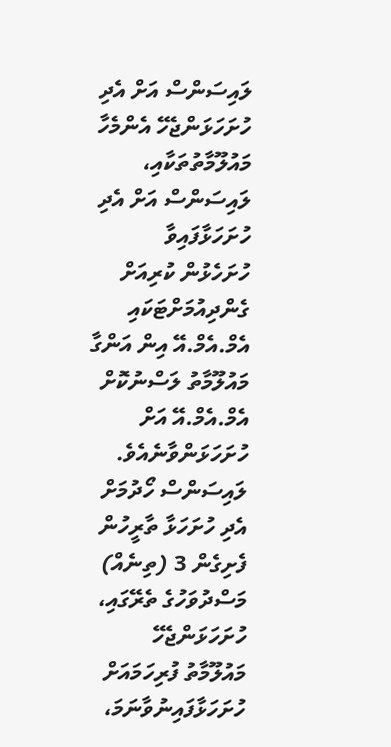ލައިސަންސް އަށް އެދި ހުށަހަޅަންޖެހޭ އެންމެހާ މައުލޫމާތުތަކާއި، ލައިސަންސް އަށް އެދި ހުށަހަޅާފައިވާ ހުށަހެޅުން ކުރިއަށް ގެންދިއުމަށްޓަކައި އެމް.އެމް.އޭ އިން އަންގާ މައުލޫމާތު ލަސްނުކޮށް އެމް.އެމް.އޭ އަށް ހުށަހަޅަންވާނެއެވެ. ލައިސަންސް ހޯދުމަށް އެދި ހުށަހަޅާ ތާރީހުން ފެށިގެން 3 (ތިނެއް) މަސްދުވަހުގެ ތެރޭގައި، ހުށަހަޅަންޖެހޭ މައުލޫމާތު ފުރިހަމައަށް ހުށަހަޅާފައިނުވާނަމަ،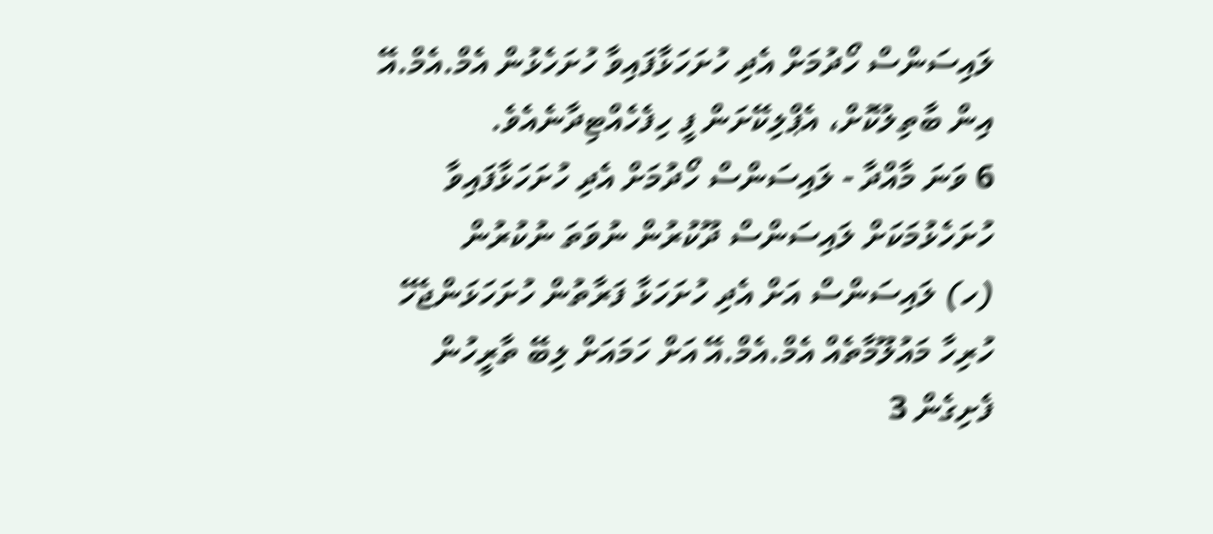ލައިސަންސް ހޯދުމަށް އެދި ހުށަހަޅާފައިވާ ހުށަހެޅުން އެމް.އެމް.އޭ އިން ބާތިލުކޮށް، އެޕްލިކޭށަން ފީ ހިފެހެއްޓިދާނެއެވެ.
6 ވަނަ މާއްދާ - ލައިސަންސް ހޯދުމަށް އެދި ހުށަހަޅާފައިވާ ހުށަހެޅުމަކަށް ލައިސަންސް ދޫކުރުން ނުވަތަ ނުކުރުން
(ހ) ލައިސަންސް އަށް އެދި ހުށަހަޅާ ފަރާތުން ހުށަހަޅަންޖެހޭ ހުރިހާ މައުލޫމާތެއް އެމް.އެމް.އޭ އަށް ހަމައަށް ލިބޭ ތާރީހުން ފެށިގެން 3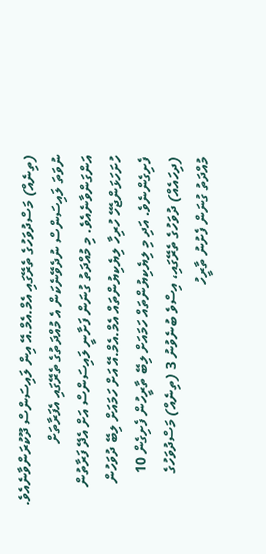(ތިނެއް) މަސްދުވަހުގެ ތެރޭގައި އެމް.އެމް.އޭ އިން ލައިސަންސް ދޫކުރަންވާނެއެވެ. ނުވަތަ ލައިސަންސް ނުދެވޭނެކަން އެ މުއްދަތުގެ ތެރޭގައި އެފަރާތަށް އަންގަންވާނެއެވެ. މި މުއްދަތު ގުނަން ފަށާނީ ލައިސަންސް އަށް އެދޭ ފަރާތުން ހުށަހަޅަންޖެހޭ ހުރިހާ ލިޔެކިޔުންތައް އެމް.އެމް.އޭ އަށް ހަމައަށް ލިބޭ ދުވަހުން ފެށިގެންނެވެ. އަދި މި ލިޔެކިޔުންތައް ހަމައަށް ލިބޭ ތާރީހުން ފެށިގެން 10 (ދިހައެއް) ދުވަހުގެ ތެރޭގައި، އިސްވެ ބުނެވުނު 3 (ތިނެއް) މަސްދުވަހުގެ މުއްދަތު ގުނަން ފެށުނު ތާރީހު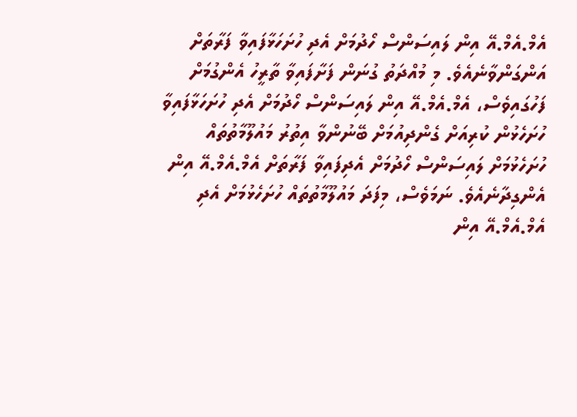އެމް.އެމް.އޭ އިން ލައިސަންސް ހޯދުމަށް އެދި ހުށަހަޅާފައިވާ ފަރާތަށް އަންގަންވާނެއެވެ. މި މުއްދަތު ގުނަން ފަށާފައިވާ ތާރީހު އެންގުމަށް ފަހުގައިވެސް، އެމް.އެމް.އޭ އިން ލައިސަންސް ހޯދުމަށް އެދި ހުށަހަޅާފައިވާ ހުށަހެޅުން ކުރިއަށް ގެންދިއުމަށް ބޭނުންވާ އިތުރު މައުލޫމާތުތައް ހުށަހެޅުމަށް ލައިސަންސް ހޯދުމަށް އެދިފައިވާ ފަރާތަށް އެމް.އެމް.އޭ އިން އެންގިދާނެއެވެ. ނަމަވެސް، މިފަދަ މައުލޫމާތުތައް ހުށަހެޅުމަށް އެދި އެމް.އެމް.އޭ އިން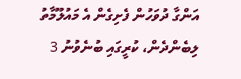އަންގާ ދުވަހުން ފެށިގެން އެ މައުލޫމާތު ލިބެންދެން، ކުރީގައި ބުނެވުނު 3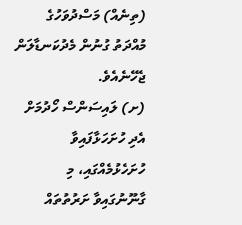(ތިނެއް) މަސްދުވަހުގެ މުއްދަތު ގުނުން މެދުކަނޑާލަން ޖެހޭނެއެވެ.
(ށ) ލައިސަންސް ހޯދުމަށް އެދި ހުށަހަޅާފައިވާ ހުށަހެޅުމެއްގައި، މި ގާނޫނުގައިވާ ށަރުތުތައް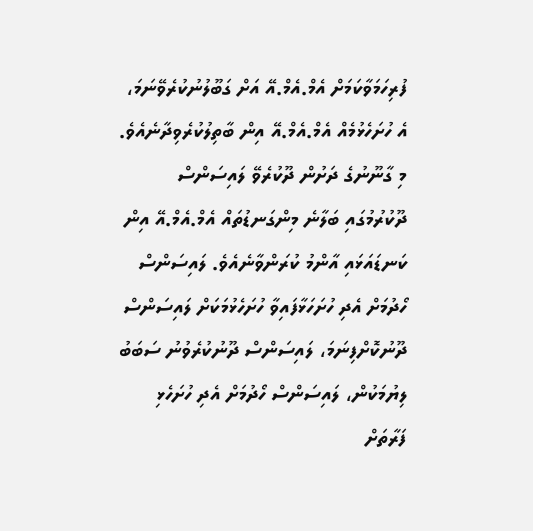ފުރިހަމަވާކަމަށް އެމް.އެމް.އޭ އަށް ގަބޫލުނުކުރެވޭނަމަ، އެ ހުށަހެޅުމެއް އެމް.އެމް.އޭ އިން ބާތިލުކުރެވިދާނެއެވެ. މި ގާނޫނުގެ ދަށުން ދޫކުރެވޭ ލައިސަންސް ދޫކުރުމުގައި ބަލާނެ މިންގަނޑުތައް އެމް.އެމް.އޭ އިން ކަނޑައަޅައި އާންމު ކުރަންވާނެއެވެ. ލައިސަންސް ހޯދުމަށް އެދި ހުށަހަޅާފައިވާ ހުށަހެޅުމަކަށް ލައިސަންސް ދޫނުކޮށްފިނަމަ، ލައިސަންސް ދޫނުކުރެވުނު ސަބަބު ލިޔުމަކުން، ލައިސަންސް ހޯދުމަށް އެދި ހުށަހެޅި ފަރާތަށް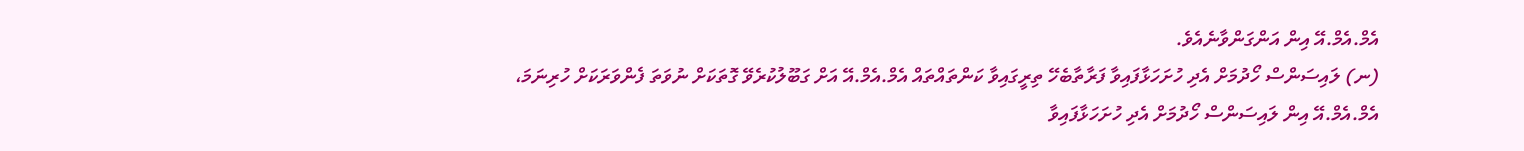އެމް.އެމް.އޭ އިން އަންގަންވާނެއެވެ.
(ނ) ލައިސަންސް ހޯދުމަށް އެދި ހުށަހަޅާފައިވާ ފަރާތާބެހޭ ތިރީގައިވާ ކަންތައްތައް އެމް.އެމް.އޭ އަށް ގަބޫލުކުރެވޭ ގޮތަކަށް ނުވަތަ ފެންވަރަކަށް ހުރިނަމަ، އެމް.އެމް.އޭ އިން ލައިސަންސް ހޯދުމަށް އެދި ހުށަހަޅާފައިވާ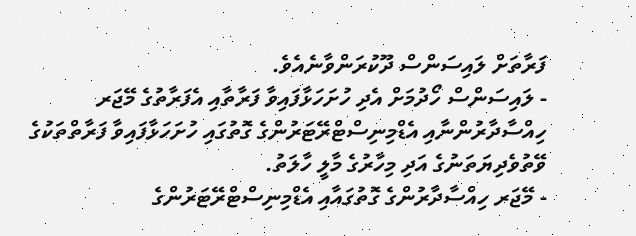ފަރާތަށް ލައިސަންސް ދޫކުރަންވާނެއެވެ.
- ލައިސަންސް ހޯދުމަށް އެދި ހުށަހަޅާފައިވާ ފަރާތާއި އެފަރާތުގެ މޭޖަރ ހިއްސާދާރުންނާއި އެޑްމިނިސްޓްރޭޓަރުންގެ ގޮތުގައި ހުށަހަޅާފައިވާ ފަރާތްތަކުގެ ވޭތުވެދިޔަތަނުގެ އަދި މިހާރުގެ މާލީ ހާލަތު.
- މޭޖަރ ހިއްސާދާރުންގެ ގޮތުގައާއި އެޑްމިނިސްޓްރޭޓަރުންގެ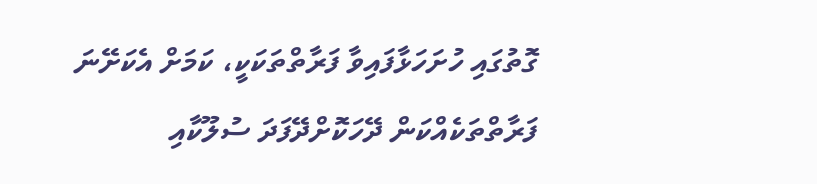ގޮތުގައި ހުށަހަޅާފައިވާ ފަރާތްތަކަކީ، ކަމަށް އެކަށޭނަ ފަރާތްތަކެއްކަން ދޭހަކޮށްދޭފަދަ ސުލޫކާއި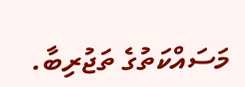މަސައްކަތުގެ ތަޖުރިބާ.